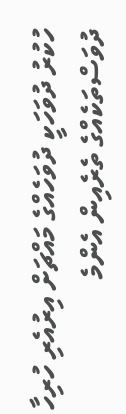ހުކުރު ދުވަހަކީ ދުވަހެއްގެ މައްޗަށް އިރުއެރި ހުރިހާ ދުވަސްތަކެއްގެ ތެރެއިން އެންމެ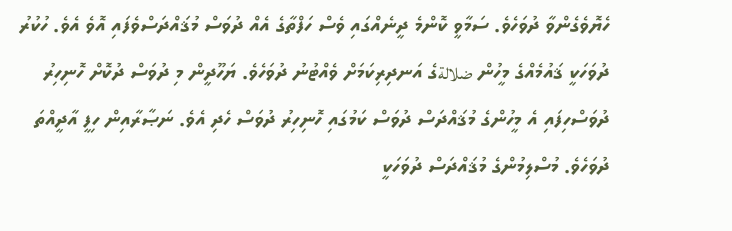ހެޔޮވެގެންވާ ދުވަހެވެ. ސަމާވީ ކޮންމެ ދީނެއްގައި ވެސް ހަފްތާގެ އެއް ދުވަސް މުޤައްދަސްވެފައި އޮވެ އެވެ. ހުކުރު ދުވަހަކީ ޤައުމެއްގެ މީހުން ضلالةގެ އަނދިރިކަމަށް ވެއްޓުނު ދުވަހެވެ. ޔަހޫދީން މި ދުވަސް ދުކޮށް ހޮނިހިރު ދުވަސްހިފައި އެ މީހުންގެ މުޤައްދަސް ދުވަސް ކަމުގައި ހޮނިހިރު ދުވަސް ހެދި އެވެ. ނަޞާރާއިން ހިފީ އާދީއްތަ ދުވަހެވެ. މުސްލިމުންގެ މުޤައްދަސް ދުވަހަކީ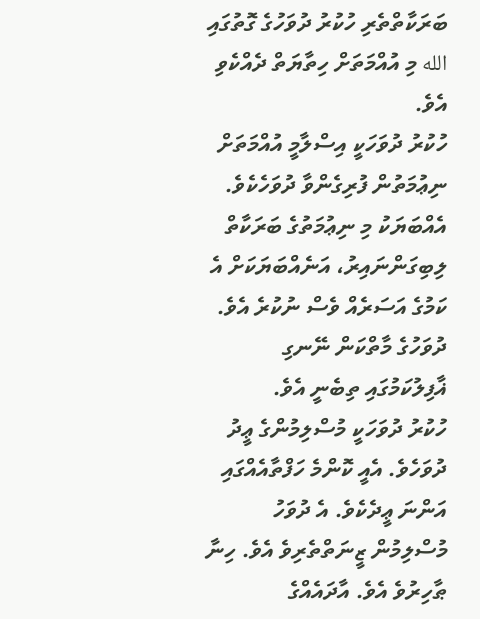ބަރަކާތްތެރި ހުކުރު ދުވަހުގެ ގޮތުގައި الله މި އުއްމަތަށް ހިތާޔަތް ދެއްކެވި އެވެ.
ހުކުރު ދުވަހަކީ އިސްލާމީ އުއްމަތަށް ނިޢުމަތުން ފުރިގެންވާ ދުވަހެކެވެ. އެއްބަޔަކު މި ނިޢުމަތުގެ ބަރަކާތް ލިބިގަންނައިރު، އަނެއްބަޔަކަށް އެ ކަމުގެ އަސަރެއް ވެސް ނުކުރެ އެވެ. ދުވަހުގެ މާތްކަން ނޭނގި ޣާފިލުކަމުގައި ތިބެނީ އެވެ.
ހުކުރު ދުވަހަކީ މުސްލިމުންގެ ޢީދު ދުވަހެވެ. އެއީ ކޮންމެ ހަފްތާއެއްގައި އަންނަ ޢީދެކެވެ. އެ ދުވަހު މުސްލިމުން ޒީނަތްތެރިވެ އެވެ. ހިނާ ޠާހިރުވެ އެވެ. އާދައެއްގެ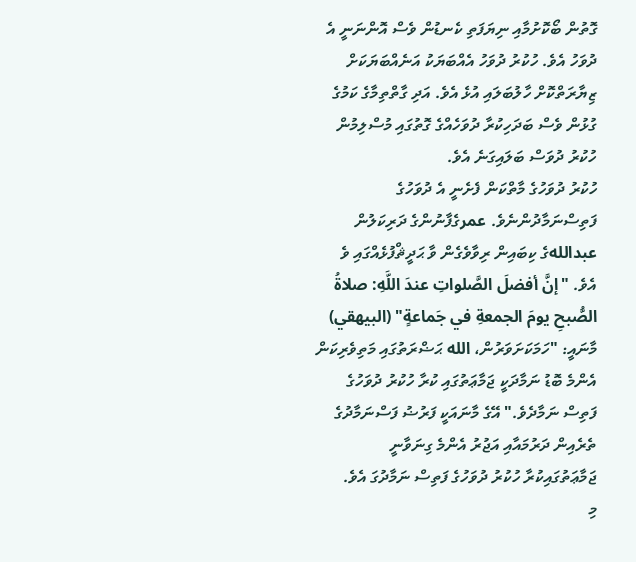ގޮތުން ބޯކޮށުމާއި ނިޔަފަތި ކެނޑުން ވެސް އޮންނަނީ އެ ދުވަހު އެވެ. ހުކުރު ދުވަހު އެއްބަޔަކު އަނެއްބަޔަކަށް ޒިޔާރަތްކޮށް ހާލުބަލައި އުޅެ އެވެ. އަދި ގާތްތިމާގެ ކަމުގެ ގުޅުން ވެސް ބަދަހިކުރާ ދުވަހެއްގެ ގޮތުގައި މުސްލިމުން ހުކުރު ދުވަސް ބަލައިގަނެ އެވެ.
ހުކުރު ދުވަހުގެ މާތްކަން ފެށެނީ އެ ދުވަހުގެ ފަތިސްނަމާދުންނެވެ. عمرގެފާނުންގެ ދަރިކަލުން عبداللهގެ ކިބައިން ރިވާވެގެން ވާ ޙަދީޘްފުޅެއްގައި ވެ އެވެ. "إنَّ أفضلَ الصَّلواتِ عندَ اللَّهِ: صلاةُ الصُّبحِ يومَ الجمعةِ في جَماعةٍ" (البيهقي) މާނައީ: "ހަމަކަށަވަރުން، الله ޙަޟްރަތުގައި މަތިވެރިކަން އެންމެ ބޮޑު ނަމާދަކީ ޖަމާޢަތުގައި ކުރާ ހުކުރު ދުވަހުގެ ފަތިސް ނަމާދެވެ." އޭގެ މާނައަކީ ފަރުޟު ފަސްނަމާދުގެ ތެރެއިން ދަރުމައާއި އަޖުރު އެންމެ ގިނަވާނީ ޖަމާޢަތުގައިކުރާ ހުކުރު ދުވަހުގެ ފަތިސް ނަމާދުގަ އެވެ.
މި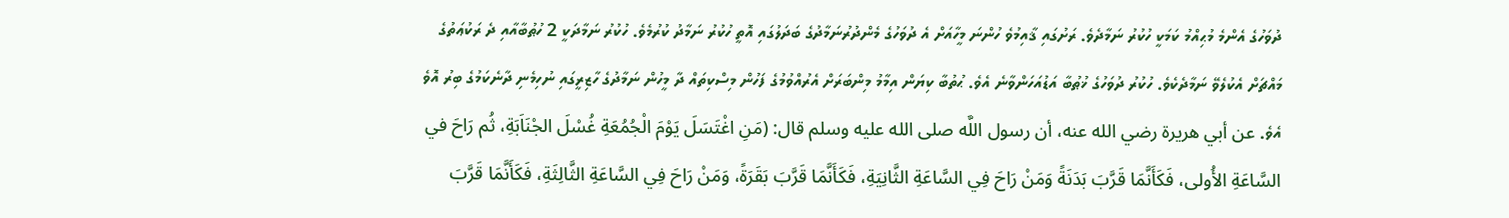ދުވަހުގެ އެންމެ މުޙިއްމު ކަމަކީ ހުކުރު ނަމާދެވެ. ރަށުގައި ޤާއިމުވެ ހުންނަ މީހާއަށް އެ ދުވަހުގެ މެންދުރުނަމާދުގެ ބަދަލުގައި އޮތީ ހުކުރު ނަމާދު ކުރުމެވެ. ހުކުރު ނަމާދަކީ 2 ހުޠުބާއާއި ދެ ރަކުޢަތުގެ މައްޗަށް އެކުލެވޭ ނަމާދެކެވެ. ހުކުރު ދުވަހުގެ ޚުޠުބާ އަޑުއަހަންވާނެ އެވެ. ޙުތުބާ ކިޔަން އިމާމު މިންބަރަށް އެރުއްވުމުގެ ފަހުން މިސްކިތައް ދާ މީހުން ނަމާދުގެ ހާޒިރީގައި ނުހިމެނި ދާނެކަމުގެ ބިރު އޮވެ އެވެ. عن أبي هريرة رضي الله عنه، أن رسول اللَّه صلى الله عليه وسلم قال: (مَنِ اغْتَسَلَ يَوْمَ الْجُمُعَةِ غُسْلَ الجْنَاَبَةِ، ثُم رَاحَ في السَّاعَةِ الأُولى، فَكَأَنَّمَا قَرَّبَ بَدَنَةً وَمَنْ رَاحَ فِي السَّاعَةِ الثَّانِيَةِ، فَكَأَنَّمَا قَرَّبَ بَقَرَةً، وَمَنْ رَاحَ فِي السَّاعَةِ الثَّالِثَةِ، فَكَأَنَّمَا قَرَّبَ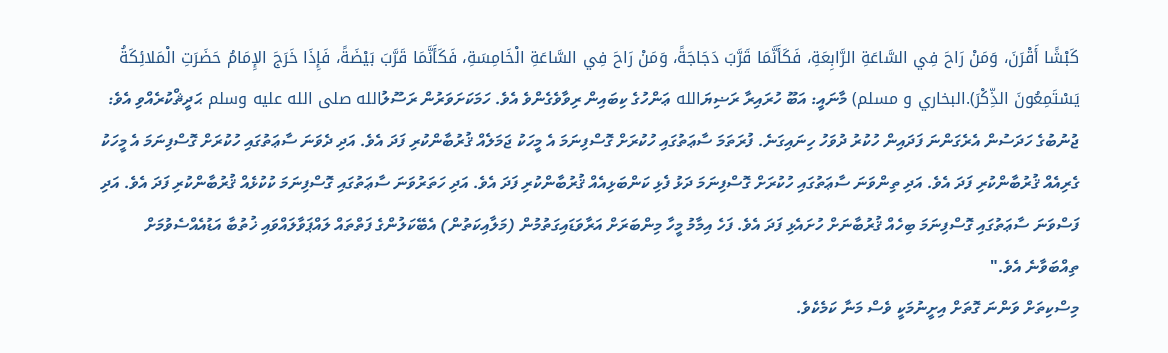كَبْشًا أَقْرَنَ، وَمَنْ رَاحَ فِي السَّاعَةِ الرَّابِعَةِ، فَكَأَنَّمَا قَرَّبَ دَجَاجَةً، وَمَنْ رَاحَ فِي السَّاعَةِ الْخَامِسَةِ، فَكَأَنَّمَا قَرَّبَ بَيْضَةً، فَإِذَا خَرَجَ الإِمَامُ حَضَرَتِ الْمَلائِكَةُ يَسْتَمِعُونَ الذِّكْرَ).البخاري و مسلم) މާނައީ: އަބޫ ހުރައިރާ ރަޟިޔަالله ޢަންހުގެ ކިބައިން ރިވާވެގެންވެ އެވެ. ހަމަކަށަވަރުން ރަސޫލުالله صلى الله عليه وسلم ޙަދީޘްކުރެއްވި އެވެ: ޖުނުބުގެ ހަދަސުން އެރެގަންނަ ފަދައިން ހުކުރު ދުވަހު ހިނައިގަނެ. ފުރަތަމަ ސާޢަތުގައި ހުކުރަށް ގޮސްފިނަމަ އެ މީހަކު ޖަމަލެއް ޤުރުބާންކުރި ފަދަ އެވެ. އަދި ދެވަނަ ސާޢަތުގައި ހުކުރަށް ގޮސްފިނަމަ އެ މީހަކު ގެރިއެއް ޤުރުބާންކުރި ފަދަ އެވެ. އަދި ތިންވަނަ ސާޢަތުގައި ހުކުރަށް ގޮސްފިނަމަ ދަޅު ފެޅި ކަންބަޅިއެއް ޤުރުބާންކުރި ފަދަ އެވެ. އަދި ހަތަރުވަނަ ސާޢަތުގައި ގޮސްފިނަމަ ކުކުޅެއް ޤުރުބާންކުރި ފަދަ އެވެ. އަދި ފަސްވަނަ ސާޢަތުގައި ގޮސްފިނަމަ ބިހެއް ޤުރުބާނަށް ހުށައެޅި ފަދަ އެވެ. ފަހެ އިމާމު މީހާ މިންބަރަށް އަރާވަޑައިގަތުމުން (މަލާއިކަތުން) އެބޭކަލުންގެ ފަތްތައް ލައްޕަވާލައްވައި ޚުތުބާ އަޑުއެއްސެވުމަށް ތިއްބަވާނެ އެވެ."
މިސްކިތަށް ވަންނަ ގޮތަށް އިށީނުމަކީ ވެސް މަނާ ކަމެކެވެ.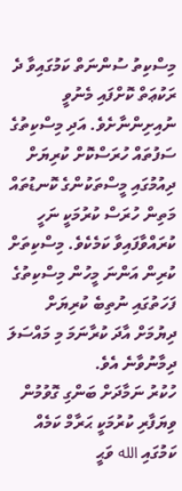މިސްކިތު ސުންނަތް ކަމުގައިވާ ދެ ރަކުޢަތް ކޮށްފައި މެނުވީ ނުއިށިންނާށެވެ. އަދި މިސްކިތުގެ ސަފުތައް ހުރަސްކޮށް ކުރިޔަށް ދިއުމުގައި މީސްތަކުންގެ ކޮނޑުތައް މަތިން ހުރަސް ކުރުމަކީ ނަހީ ކުރައްވާފައިވާ ކަމެކެވެ. މިސްކިތަށް ކުރިން އަންނަ މީހުން މިސްކިތުގެ ފަހަތުގައި ނުތިބެ ކުރިޔަށް ދިޔުމަށް އާދަ ކުރާނަމަ މި މައްސަލަ ދިމާނުވާނެ އެވެ.
ހުކުރު ނަމާދަށް ބަންގި ގޮވުމުން ވިޔަފާރި ކުރުމަކީ ޙަރާމް ކަމެއް ކަމުގައި الله ވަޙީ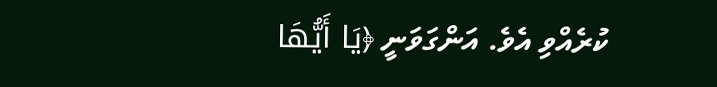ކުރެއްވި އެވެ. އަންގަވަނީ ﴿يَا أَيُّهَا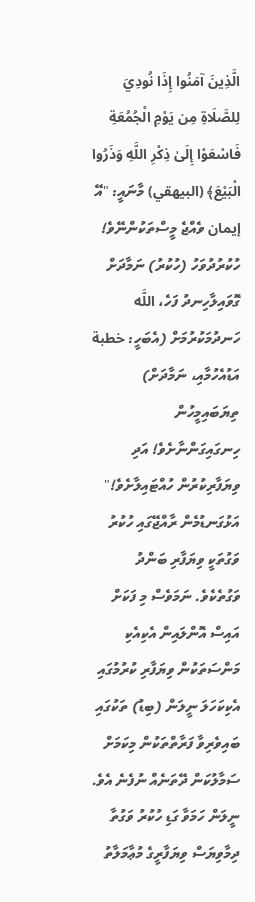الَّذِينَ آمَنُوا إِذَا نُودِيَ لِلصَّلَاةِ مِن يَوْمِ الْجُمُعَةِ فَاسْعَوْا إِلَىٰ ذِكْرِ اللَّهِ وَذَرُوا الْبَيْعَ﴾ (البيهقي) މާނައީ: "އޭ إيمان ވެއްޖެ މީސްތަކުންނޭވެ! ހުކުރުދުވަހު (ހުކުރު) ނަމާދަށް ގޮވައިލާހިނދު ފަހެ، اللَّه ހަނދުމަކުރުމަށް (އެބަހީ: خطبة އަޑުއެހުމާއި، ނަމާދަށް) ތިޔަބައިމީހުން ހިނގައިގަންނާށެވެ! އަދި ވިޔަފާރިކުރުން ހުއްޓައިލާށެވެ!" އަޅުގަނޑުމެން ރާއްޖޭގައި ހުކުރު ވަގުތަކީ ވިޔަފާރި ބަންދު ވަގުތެކެވެ. ނަމަވެސް މި ފަކަށް އައިސް އޮންލައިން އެކިއެކި މަންސަތަކުން ވިޔަފާރި ކުރުމުގައި އެކިކަހަލަ ނީލަން (ބިޑު) ތަކުގައި ބައިވެރިވާ ފަރާތްތަކުން މިކަމަށް ސަމާލުކަން ދޭތަނެއް ނުފެނެ އެވެ.
ނީލަން ހަމަވާ ގަޑި ހުކުރު ވަގުތާ ދިމާވިޔަސް ވިޔަފާރީގެ މުޢާމަލާތު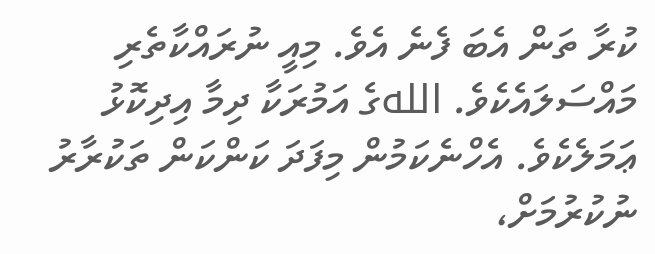ކުރާ ތަން އެބަ ފެނެ އެވެ. މިއީ ނުރައްކާތެރި މައްސަލައެކެވެ. اللهގެ އަމުރަކާ ދިމާ އިދިކޮޅު ޢަމަލެކެވެ. އެހްނެކަމުން މިފަދަ ކަންކަން ތަކުރާރު ނުކުރުމަށް،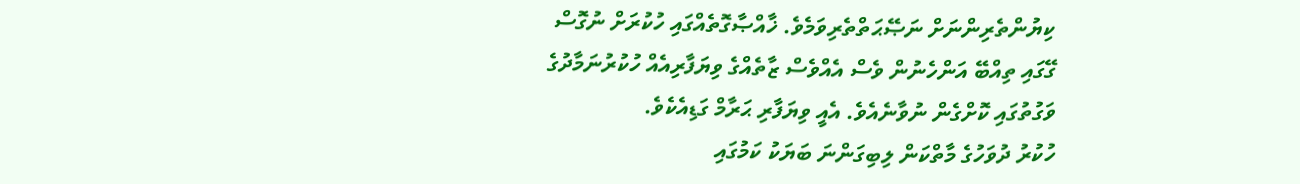ކިޔުންތެރިންނަށް ނަޞޭޙަތްތެރިވަމެވެ. ޚާއްޞާގޮތެއްގައި ހުކުރަށް ނުގޮސް ގޭގައި ތިއްބޭ އަންހެނުން ވެސް އެއްވެސް ޒާތެއްގެ ވިޔަފާރިއެއް ހުކުރުނަމާދުގެ ވަގުތުގައި ކޮށްގެން ނުވާނެއެވެ. އެއީ ވިޔަފާރި ޙަރާމް ގަޑިއެކެވެ.
ހުކުރު ދުވަހުގެ މާތްކަން ލިބިގަންނަ ބަޔަކު ކަމުގައި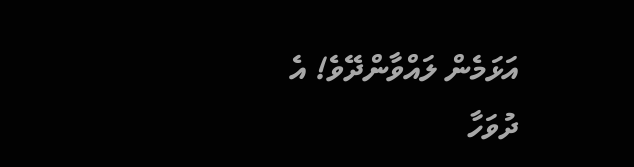އަޅަމެން ލައްވާންދޭވެ! އެ ދުވަހާ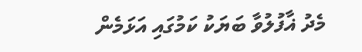މެދު ޣާފުލުވާ ބަޔަކު ކަމުގައި އަޅަމެން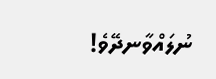ނުލައްވާނދޭވެ!